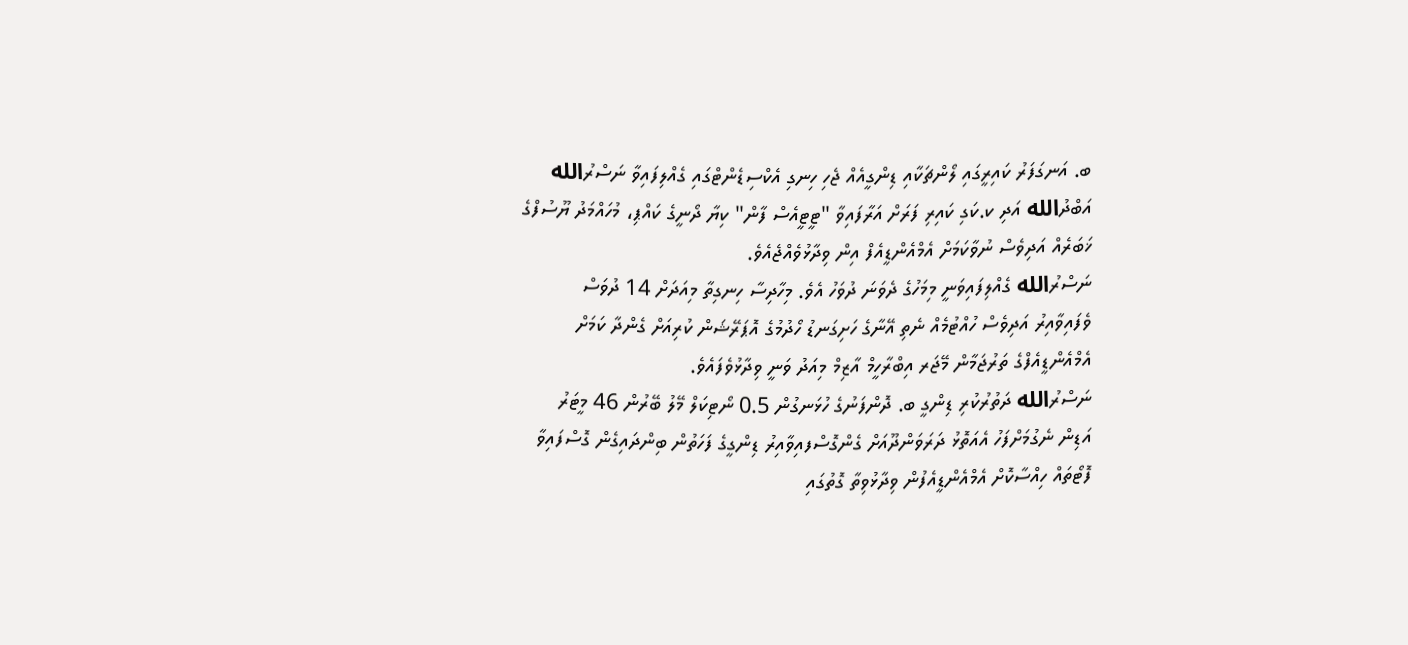ބ. އަނގަފަރު ކައިރީގައި ލޯންޗަކާއި ޑިންގީއެއް ޖެހި ހިނގި އެކްސިޑެންޓްގައި ގެއްލިފައިވާ ނަސްރުالله އަބްދުالله އަދި ކ.ކަގި ކައިރި ފަރަށް އަރާފައިވާ "ޓީޓީއެސް ފާން" ކިޔާ ދޯނީގެ ކައްޕި، މުހައްމަދު ޔޫސުފްގެ ޚަބަރެއް އަދިވެސް ނުވާކަމަށް އެމްއެންޑީއެފް އިން ވިދާޅުވެއްޖެއެވެ.
ނަސްރުالله ގެއްލިފައިވަނީ މިމަހުގެ ދެވަނަ ދުވަހު އެވެ. މިހާދިސާ ހިނގިތާ މިއަދަށް 14 ދުވަސް ވެފައިވާއިރު އަދިވެސް ހުއްޓުމެއް ނެތި އޭނާގެ ހަށިގަނޑު ހޯދުމުގެ އޮޕަރޭޝަން ކުރިއަށް ގެންދާ ކަމަށް އެމްއެންޑީއެފްގެ ތަރުޖަމާން މޭޖަރ އިބްރާހީމް އާޒިމް މިއަދު ވަނީ ވިދާޅުވެފައެވެ.
ނަސްރުالله ދަތުރުކުރި ޑިންގީ ބ. ދޮންފަނުގެ ހުޅަނގުން 0.5 ނޯޓިކަލް މޭލު ބޭރުން 46 މީޓަރު އަޑިން ނެގުމަށްފަހު އެއަތޮޅު ދަރަވަންދޫއަށް ގެންގޮސްފއިވާއިރު ޑިންގީގެ ފަހަތުން ބިންދައިގެން ގޮސްފައިވާ ފޮޓޯތައް ހިއްސާކޮށް އެމްއެންޑީއެފުން ވިދާޅުވިތާ ގޮތުގައި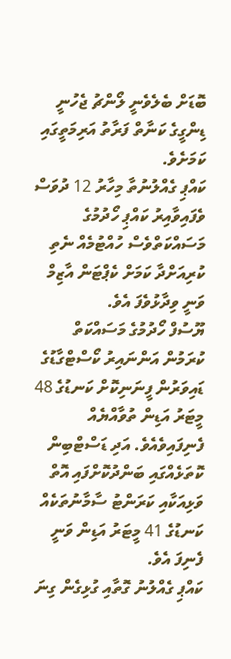ބޮޑަށް ބެލެވެނީ ލޯންޗު ޖެހުނީ ޑިންގީގެ ކަނާތް ފަރާތު އަރިމަތީގައި ކަމަށެވެ.
ކައްޕި ގެއްލުނުތާ މިހާރު 12 ދުވަސް ވެފައިވާއިރު ކައްޕި ހޯދުމުގެ މަސައްކަތްވެސް ހުއްޓުމެއް ނެތި ކުރިއަށްދާ ކަމަށް ކެޕްޓަން އާޒިމް ވަނީ ވިދާޅުވެފަ އެވެ.
ޔޫސުފް ހޯދުމުގެ މަސައްކަތް ކުރަމުން އަންނައިރު ކޯސްޓްގާޑުގެ ޑައިވަރުން ފީނަނިކޮށް ކަނޑުގެ 48 މީޓަރު އަޑިން ތުވާއްޔެއް ފެނިފައިވެއެވެ. އަދި ޑަސްޓްބިން ކޮތަޅެއްގައި ބަންދުކޮށްފައި އޮތް ވަޅިއަކާއި ކަރަންޓު ސާމާނުތަކެއް ކަނޑުގެ 41 މީޓަރު އަޑިން ވަނީ ފެނިފަ އެވެ.
ކައްޕި ގެއްލުނު ގޮތާއި ގުޅިގެން ގިނަ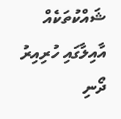ޝައްކުތަކެއް އާއިލާގައި ހުރިއިރު ދޯނި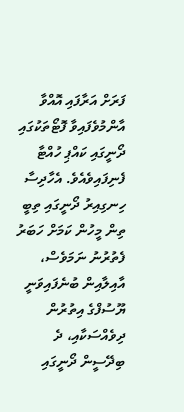ފަރަށް އަރާފައި އޮއްވާ އާންމުވެފައިވާ ފޮޓޯތަކުގައި ދޯނީގައި ކައްޕި ހުއްޓާ ފެނިފައިވެއެވެ. އެހާދިސާ ހިނގިއިރު ދޯނީގައި ތިބީ ތިން މީހުން ކަމަށް ހަބަރު ފެތުރުނު ނަމަވެސް، އާއިލާއިން ބުނެފައިވަނީ ޔޫސުފްގެ އިތުރުން ދިވެއްސަކާއި، ދެ ބިދޭސީން ދޯނީގައި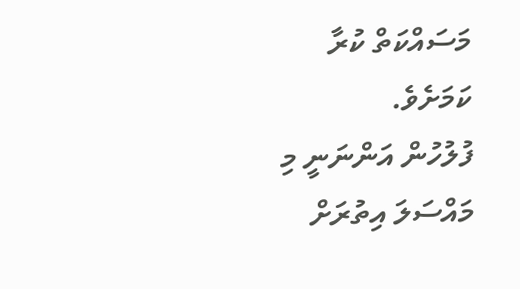މަސައްކަތް ކުރާ ކަމަށެވެ.
ފުލުހުން އަންނަނީ މި މައްސަލަ އިތުރަށް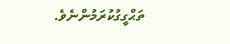ތަޙްގީގުކުރަމުންނެވެ.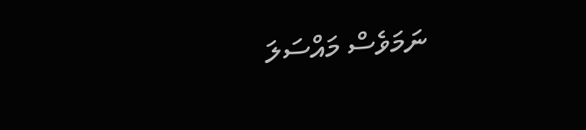ނަމަވެސް މައްސަލަ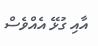އާއި ގުޅޭ އެއްވެސް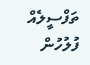ތަފްސީލެއް ފުލުހުން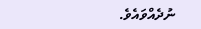ނުދެއްވައެވެ.